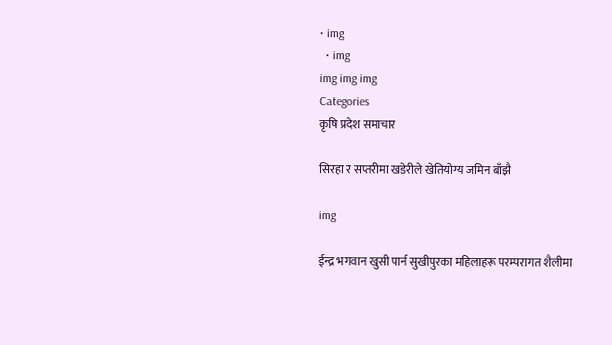• img
  • img
img img img
Categories
कृषि प्रदेश समाचार

सिरहा र सप्तरीमा खडेरीले खेतियोग्य जमिन बाँझै

img

ईन्द्र भगवान खुसी पार्न सुखीपुरका महिलाहरू परम्परागत शैलीमा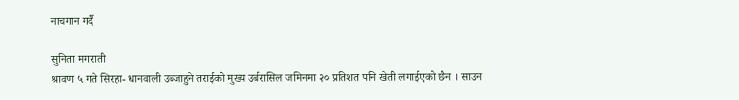नाचगान गर्दै

सुनिता मगराती
श्रावण ५ गते सिरहा- धानवाली उब्जाहुने तराईको मुख्य उर्बरासिल जमिनमा २० प्रतिशत पनि खेती लगाईएको छैन । साउन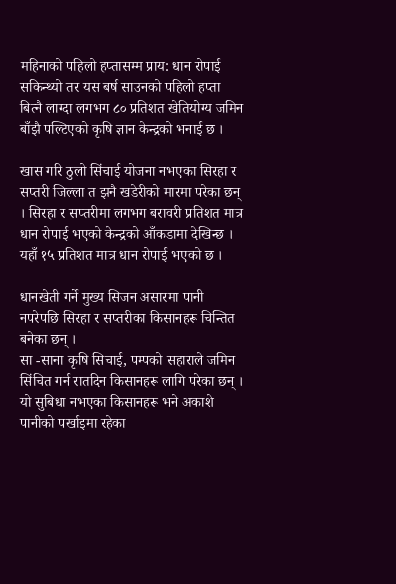महिनाको पहिलो हप्तासम्म प्राय: धान रोपाई सकिन्थ्यो तर यस बर्ष साउनको पहिलो हप्ता बित्नै लाग्दा लगभग ८० प्रतिशत खेतियोग्य जमिन बाँझै पल्टिएको कृषि ज्ञान केन्द्रको भनाई छ ।

खास गरि ठुलो सिंचाई योजना नभएका सिरहा र सप्तरी जिल्ला त झनै खडेरीको मारमा परेका छन् । सिरहा र सप्तरीमा लगभग बरावरी प्रतिशत मात्र धान रोपाई भएको केन्द्रको आँकडामा देखिन्छ । यहाँ १५ प्रतिशत मात्र धान रोपाई भएको छ ।

धानखेती गर्ने मुख्य सिजन असारमा पानी नपरेपछि सिरहा र सप्तरीका किसानहरू चिन्तित बनेका छन् ।
सा -साना कृषि सिचाई, पम्पको सहाराले जमिन सिंचित गर्न रातदिन किसानहरू लागि परेका छन् । यो सुबिधा नभएका किसानहरू भने अकाशे पानीको पर्खाइमा रहेका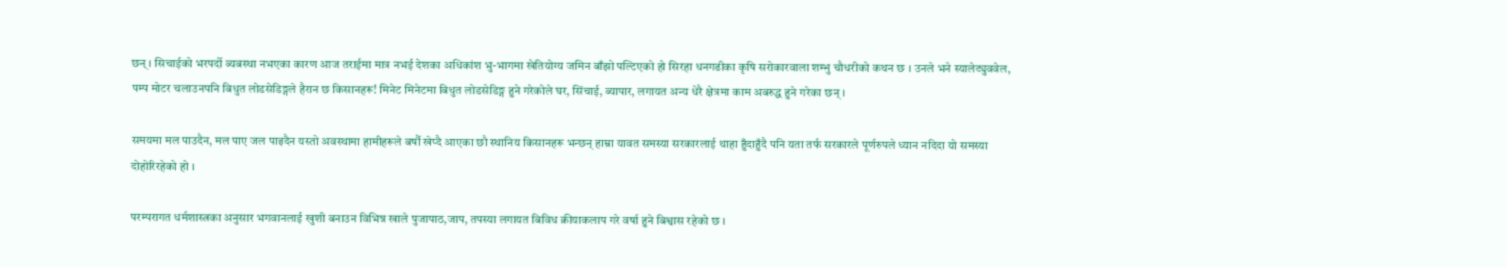छन् । सिचाईको भरपर्दो ब्यबस्था नभएका कारण आज तराईमा मात्र नभई देशका अधिकांश भु-भागमा खेतियोग्य जमिन बाँझो पल्टिएको हो सिरहा धनगढीका कृषि सरोकारवाला शम्भु चौधरीको कथन छ । उनले भने स्यालेट्युववेल, पम्प मोटर चलाउनपनि बिधुत लोडसेडिङ्गले हैरान छ किसानहरू! मिनेट मिनेटमा बिधुत लोडसेडिङ्ग हुने गरेकोले घर, सिंचाई, ब्यापार, लगायत अन्य धेरै क्षेत्रमा काम अबरुद्ध हुने गरेका छन् ।

समयमा मल पाउदैन, मल पाए जल पाइदैन यस्तो अवस्थामा हामीहरूले बर्षौ खेप्दै आएका छौ स्थानिय किसानहरू भन्छन् हाम्रा यावत समस्या सरकारलाई थाहा हुँदाहुँदै पनि यता तर्फ सरकारले पूर्णरुपले ध्यान नदिदा यो समस्या दोहोरिरहेको हो ।

परम्परागत धर्मशास्त्रका अनुसार भगवानलाई खुशी बनाउन विभिन्न खाले पुजापाठ,जाप, तपस्या लगायत बिविध क्रीयाकलाप गरे वर्षा हुने बिश्वास रहेको छ ।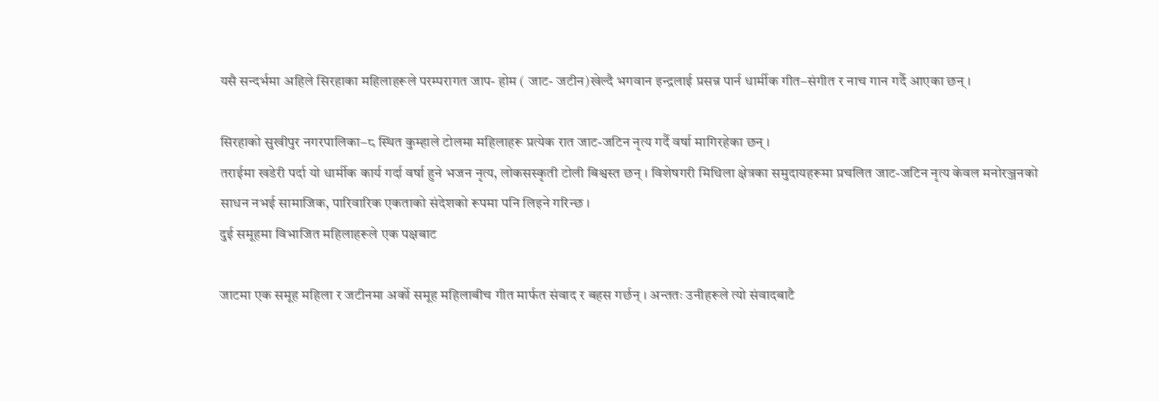यसै सन्दर्भमा अहिले सिरहाका महिलाहरूले परम्परागत जाप- होम ( जाट- जटीन)खेल्दै भगवान इन्द्रलाई प्रसन्न पार्न धार्मीक गीत–संगीत र नाच गान गर्दै आएका छन् ।

सिरहाको सुखीपुर नगरपालिका–८ स्थित कुम्हाले टोलमा महिलाहरू प्रत्येक रात जाट-जटिन नृत्य गर्दै वर्षा मागिरहेका छन् ।
तराईमा खडेरी पर्दा यो धार्मीक कार्य गर्दा वर्षा हुने भजन नृत्य, लोकसस्कृती टोली बिश्वस्त छन् । विशेषगरी मिथिला क्षेत्रका समुदायहरूमा प्रचलित जाट-जटिन नृत्य केवल मनोरञ्जनको साधन नभई सामाजिक, पारिवारिक एकताको संदेशको रूपमा पनि लिइने गरिन्छ ।
दुई समूहमा विभाजित महिलाहरूले एक पक्षबाट

जाटमा एक समूह महिला र जटीनमा अर्को समूह महिलाबीच गीत मार्फत संवाद र बहस गर्छन् । अन्ततः उनीहरूले त्यो संवादबाटै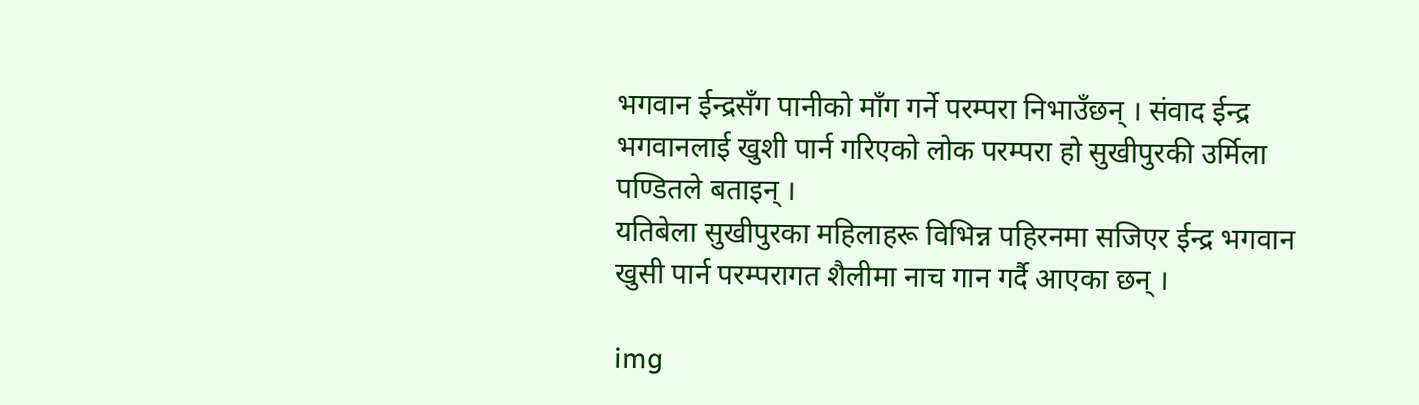भगवान ईन्द्रसँग पानीको माँग गर्ने परम्परा निभाउँछन् । संवाद ईन्द्र भगवानलाई खुशी पार्न गरिएको लोक परम्परा हो सुखीपुरकी उर्मिला पण्डितले बताइन् ।
यतिबेला सुखीपुरका महिलाहरू विभिन्न पहिरनमा सजिएर ईन्द्र भगवान खुसी पार्न परम्परागत शैलीमा नाच गान गर्दै आएका छन् ।

img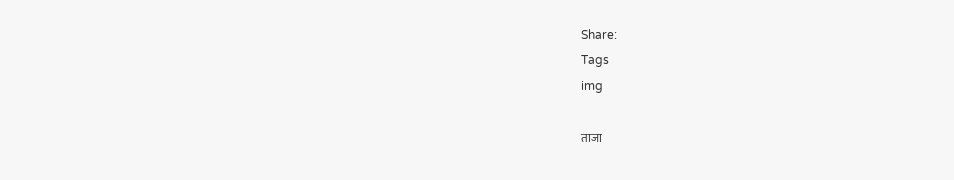Share:
Tags
img

ताजा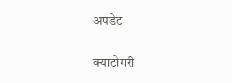अपडेट

क्याटोगरी